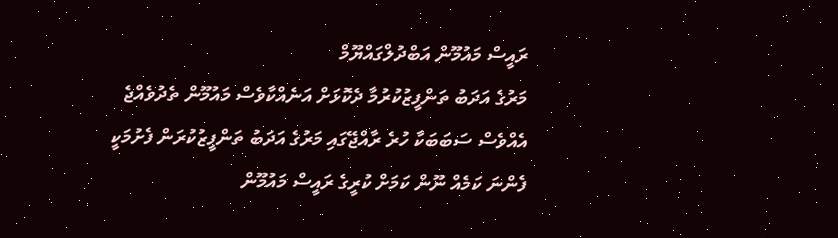ރައީސް މައުމޫން އަބްދުލްގައްޔޫމް
މަރުގެ އަދަބު ތަންފީޒުކުރުމާ ދެކޮޅަށް އަނެއްކާވެސް މައުމޫން ތެދުވެއްޖެ
އެއްވެސް ސަބަބަކާ ހުރެ ރާއްޖޭގައި މަރުގެ އަދަބު ތަންފީޒުކުރަން ފެށުމަކީ ފެންނަ ކަމެއް ނޫން ކަމަށް ކުރީގެ ރައީސް މައުމޫން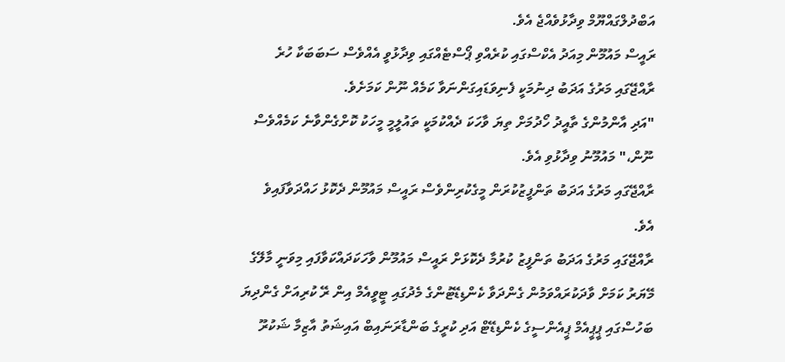އަބްދުލްގައްޔޫމް ވިދާޅުވެއްޖެ އެވެ.
ރައީސް މައުމޫން މިއަދު އެކްސްގައި ކުރެއްވި ޕޯސްޓެއްގައި ވިދާޅުވީ އެއްވެސް ސަބަބަކާ ހުރެ ރާއްޖޭގައި މަރުގެ އަދަބު ދިނުމަކީ ފެނިވަޑައިގަންނަވާ ކަމެއް ނޫން ކަމަށެވެ.
"އަދި އާންމުންގެ ތާއީދު ހޯދުމަށް ތިޔަ ވާހަކަ ދެއްކުމަކީ ތައުލީމީ މީހަކު ކޮށްގެންވާނެ ކަމެއްވެސް ނޫން،" މައުމޫނު ވިދާޅުވި އެވެ.
ރާއްޖޭގައި މަރުގެ އަދަބު ތަންފީޒުކުރަން މީގެކުރިންވެސް ރައީސް މައުމޫން ދެކޮޅު ހައްދަވާފައިވެ އެވެ.
ރާއްޖޭގައި މަރުގެ އަދަބު ތަންފީޒު ކުރުމާ ދެކޮޅަށް ރައީސް މައުމޫން ވާހަކަދައްކަވާފައި މިވަނީ މާލޭގެ މޭޔަރު ކަމަށް ވާދަކުރައްވަމުން ގެންދަވާ ކެންޑިޑޭޓުންގެ މެދުގައި ޓީވީއެމް އިން ރޭ ކުރިއަށް ގެންދިޔަ ބަހުސްގައި ޕީޕީއެމް ޕީއެންސީގެ ކެންޑިޑޭޓް އަދި ކުރީގެ ބަންޑާރަނައިބް އައިޝަތު އާޒިމާ ޝަކުރޫ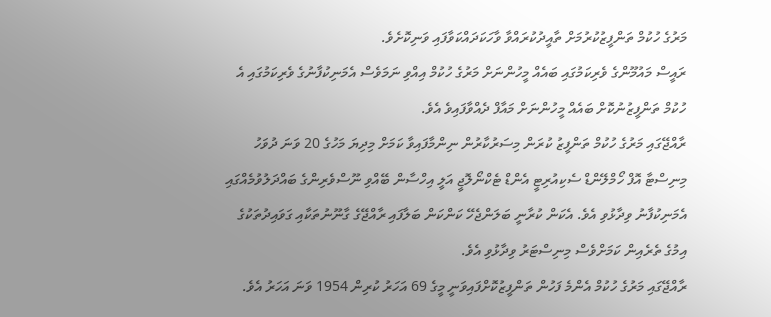މަރުގެ ހުކުމް ތަންފީޒުކުރުމަށް ތާއީދުކުރައްވާ ވާހަކަދައްކަވާފައި ވަނިކޮށެވެ.
ރައީސް މައުމޫންގެ ވެރިކަމުގައި ބައެއް މީހުންނަށް މަރުގެ ހުކުމް އިއްވި ނަމަވެސް އެމަނިކުފާނުގެ ވެރިކަމުގައި އެ ހުކުމް ތަންފީޒުނުކޮށް ބައެއް މީހުންނަށް މައާފް ދެއްވާފައިވެ އެވެ.
ރާއްޖޭގައި މަރުގެ ހުކުމް ތަންފީޒު ކުރަން މިސަރުކާރުން ނިންމާފައިވާ ކަމަށް މިދިޔަ މަހުގެ 20 ވަނަ ދުވަހު މިނިސްޓާ އޮފް ހޯމްލޭންޑް ސެކިއުރިޓީ އެންޑް ޓެކްނޯލޮޖީ އަލީ އިހްސާން ބޭއްވި ނޫސްވެރިންގެ ބައްދަލުވުމެއްގައި އެމަނިކުފާނު ވިދާޅުވި އެވެ. އެކަން ކުރާނީ ބަލަންޖެހޭ ކަންކަން ބަލާފައި ރާއްޖޭގެ ގާނޫނުތަކާއި ގަވައިދުތަކުގެ އިމުގެ ތެރެއިން ކަމަށްވެސް މިނިސްޓަރު ވިދާޅުވި އެވެ.
ރާއްޖޭގައި މަރުގެ ހުކުމް އެންމެ ފަހުން ތަންފީޒުކޮށްފައިވަނީ މީގެ 69 އަހަރު ކުރިން 1954 ވަނަ އަހަރު އެވެ.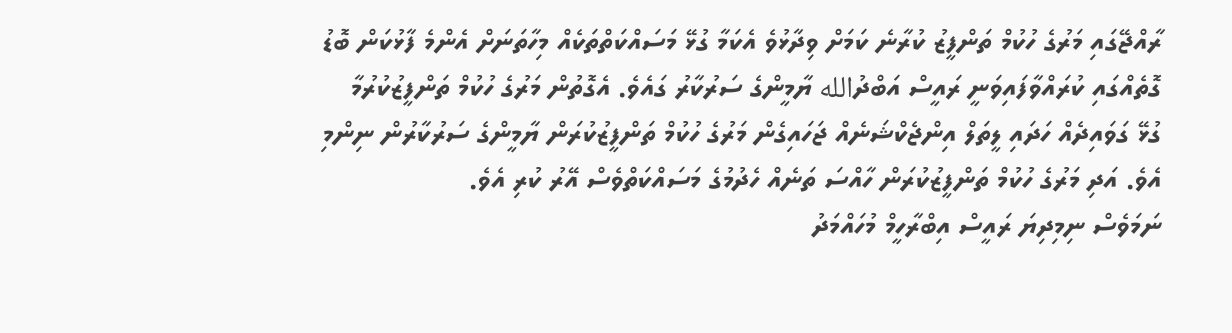ރާއްޖޭގައި މަރުގެ ހުކުމް ތަންފީޒު ކުރާނެ ކަމަށް ވިދާޅުވެ އެކަމާ ގުޅޭ މަސައްކަތްތަކެއް މިހާތަނަށް އެންމެ ފާޅުކަން ބޮޑު ގޮތެއްގައި ކުރައްވާފައިވަނީ ރައީސް އަބްދުالله ޔާމީންގެ ސަރުކާރު ގައެވެ. އެގޮތުން މަރުގެ ހުކުމް ތަންފީޒުކުރުމާ ގުޅޭ ގަވައިދެއް ހަދައި ލީތަލް އިންޖެކްޝަނެއް ޖަހައިގެން މަރުގެ ހުކުމް ތަންފީޒުކުރަން ޔާމީންގެ ސަރުކާރުން ނިންމި އެވެ. އަދި މަރުގެ ހުކުމް ތަންފީޒުކުރަން ހާއްސަ ތަނެއް ހެދުމުގެ މަސައްކަތްވެސް އޭރު ކުރި އެވެ.
ނަމަވެސް ނިމިދިޔަ ރައީސް އިބްރާހީމް މުހައްމަދު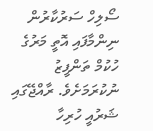ސޯލިހް ސަރުކާރުން ނިންމާފައި އޮތީ މަރުގެ ހުކުމް ތަންފީޒު ނުކުރަމަށެވެ. ރާއްޖޭގައި ޝަރުއީ ހުރިހާ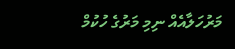މަރުހަލާއެއް ނިމި މަރުގެ ހުކުމް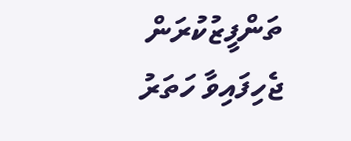ތަންފީޒުކުރަން ޖެހިފައިވާ ހަތަރު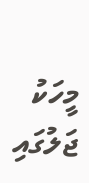މީހަކު ޖަލުގައި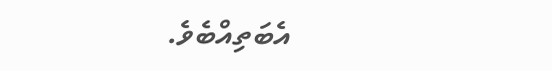އެބަތިއްބެވެ.